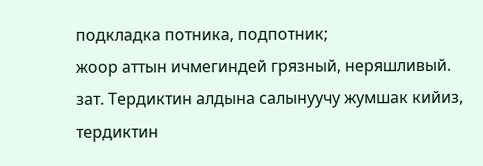подкладка потника, подпотник;
жоор аттын ичмегиндей грязный, неряшливый.
зат. Тердиктин алдына салынуучу жумшак кийиз, тердиктин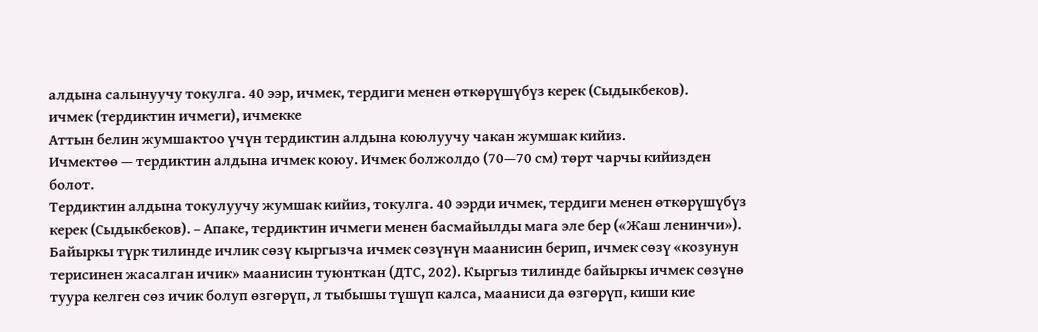алдына салынуучу токулга. 40 ээр, ичмек, тердиги менен өткөрүшүбүз керек (Сыдыкбеков).
ичмек (тердиктин ичмеги), ичмекке
Аттын белин жумшактоо үчүн тердиктин алдына коюлуучу чакан жумшак кийиз.
Ичмектөө — тердиктин алдына ичмек коюу. Ичмек болжолдо (70—70 см) төрт чарчы кийизден болот.
Тердиктин алдына токулуучу жумшак кийиз, токулга. 40 ээрди ичмек, тердиги менен өткөрүшүбүз керек (Сыдыкбеков). – Апаке, тердиктин ичмеги менен басмайылды мага эле бер («Жаш ленинчи»).
Байыркы түрк тилинде ичлик сөзү кыргызча ичмек сөзүнүн маанисин берип, ичмек сөзү «козунун терисинен жасалган ичик» маанисин туюнткан (ДТС, 202). Кыргыз тилинде байыркы ичмек сөзүнө туура келген сөз ичик болуп өзгөрүп, л тыбышы түшүп калса, мааниси да өзгөрүп, киши кие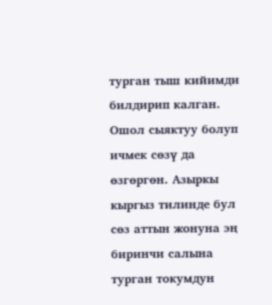турган тыш кийимди билдирип калган. Ошол сыяктуу болуп ичмек сөзү да өзгөргөн. Азыркы кыргыз тилинде бул сөз аттын жонуна эң биринчи салына турган токумдун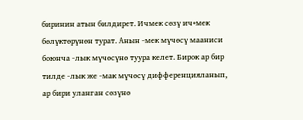биринин атын билдирет. Ичмек сөзү ич+мек бөлүктөрүнөн турат. Анын -мек мүчөсү мааниси боюнча -лык мүчөсүнө туура келет. Бирок ар бир тилде -лык же -мак мүчөсү дифференцияланып, ар бири уланган сөзүнө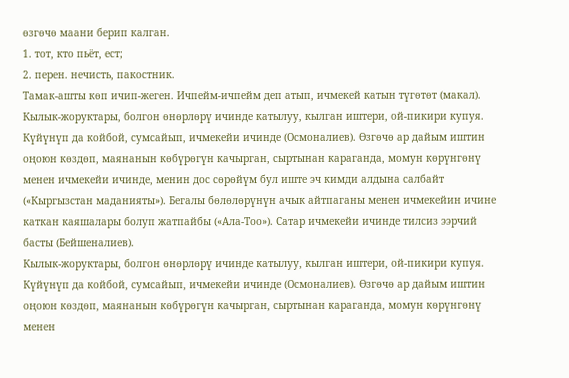өзгөчө маани берип калган.
1. тот, кто пьёт, ест;
2. перен. нечисть, пакостник.
Тамак-ашты көп ичип-жеген. Ичпейм-ичпейм деп атып, ичмекей катын түгөтөт (макал).
Кылык-жоруктары, болгон өнөрлөрү ичинде катылуу, кылган иштери, ой-пикири купуя. Күйүнүп да койбой, сумсайып, ичмекейи ичинде (Осмоналиев). Өзгөчө ар дайым иштин оңоюн көздөп, маянанын көбүрөгүн качырган, сыртынан караганда, момун көрүнгөнү менен ичмекейи ичинде, менин дос сөрөйүм бул иште эч кимди алдына салбайт («Кыргызстан маданияты»). Бегалы бөлөлөрүнүн ачык айтпаганы менен ичмекейин ичине каткан каяшалары болуп жатпайбы («Ала-Тоо»). Сатар ичмекейи ичинде тилсиз ээрчий басты (Бейшеналиев).
Кылык-жоруктары, болгон өнөрлөрү ичинде катылуу, кылган иштери, ой-пикири купуя. Күйүнүп да койбой, сумсайып, ичмекейи ичинде (Осмоналиев). Өзгөчө ар дайым иштин оңоюн көздөп, маянанын көбүрөгүн качырган, сыртынан караганда, момун көрүнгөнү менен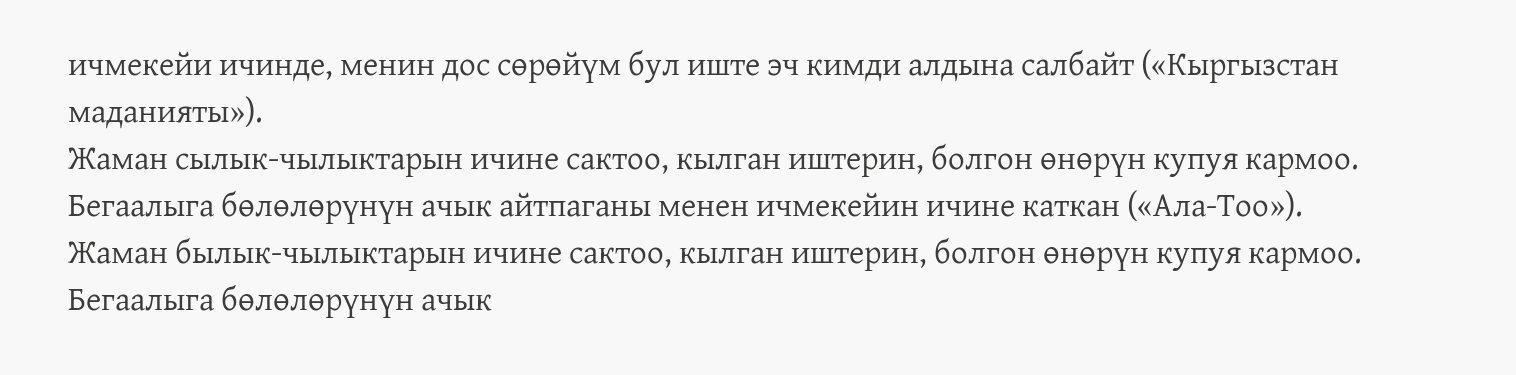ичмекейи ичинде, менин дос сөрөйүм бул иште эч кимди алдына салбайт («Кыргызстан маданияты»).
Жаман сылык-чылыктарын ичине сактоо, кылган иштерин, болгон өнөрүн купуя кармоо. Бегаалыга бөлөлөрүнүн ачык айтпаганы менен ичмекейин ичине каткан («Ала-Тоо»).
Жаман былык-чылыктарын ичине сактоо, кылган иштерин, болгон өнөрүн купуя кармоо. Бегаалыга бөлөлөрүнүн ачык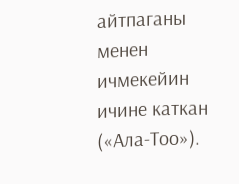айтпаганы менен ичмекейин ичине каткан («Ала-Тоо»).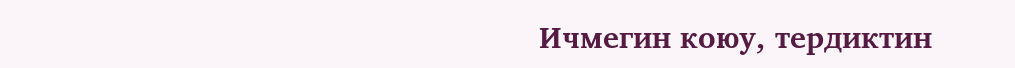Ичмегин коюу, тердиктин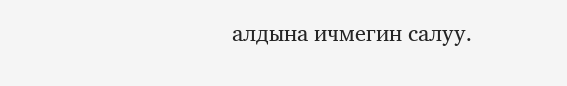алдына ичмегин салуу.